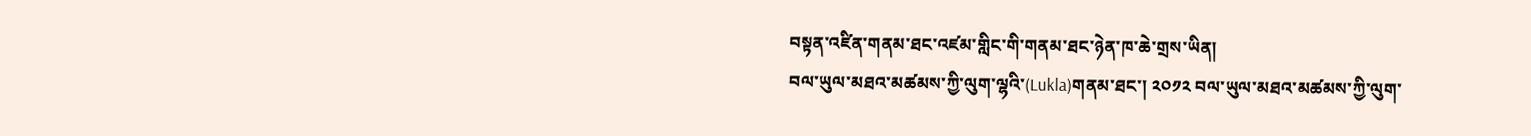བསྟན་འཛིན་གནམ་ཐང་འཛམ་གླིང་གི་གནམ་ཐང་ཉེན་ཁ་ཆེ་གྲས་ཡིན།
བལ་ཡུལ་མཐའ་མཚམས་ཀྱི་ལུག་ལྷའི་(Lukla)གནམ་ཐང་། ༢༠༡༢ བལ་ཡུལ་མཐའ་མཚམས་ཀྱི་ལུག་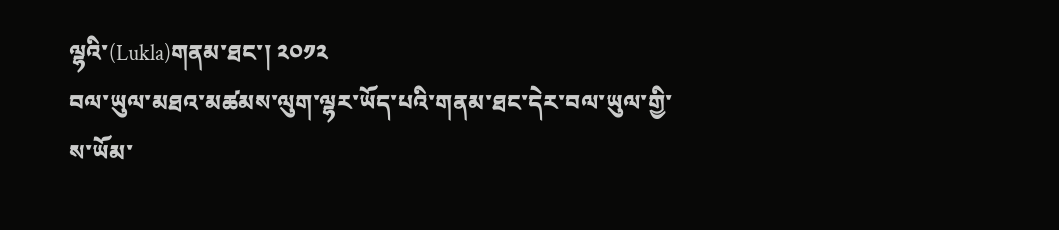ལྷའི་(Lukla)གནམ་ཐང་། ༢༠༡༢
བལ་ཡུལ་མཐའ་མཚམས་ལུག་ལྷར་ཡོད་པའི་གནམ་ཐང་དེར་བལ་ཡུལ་གྱི་ས་ཡོམ་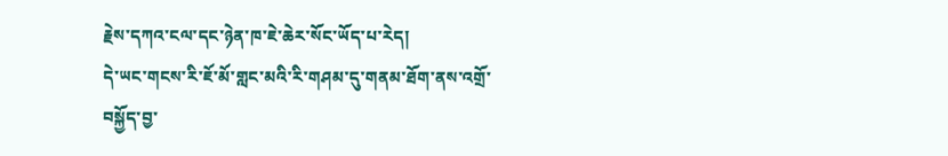རྗེས་དཀའ་ངལ་དང་ཉེན་ཁ་ཇེ་ཆེར་སོང་ཡོད་པ་རེད།
དེ་ཡང་གངས་རི་ཇོ་མོ་གླང་མའི་རི་གཤམ་དུ་གནམ་ཐོག་ནས་འགྲོ་བསྐྱོད་བྱ་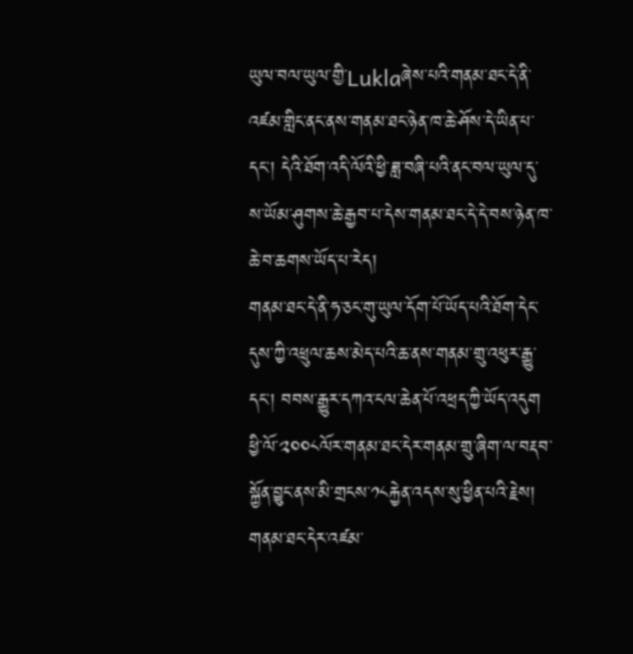ཡུལ་བལ་ཡུལ་གྱི་Luklaཞེས་པའི་གནམ་ཐང་དེ་ནི་འཛམ་གླིང་ནང་ནས་གནམ་ཐང་ཉེན་ཁ་ཆེ་ཤོས་དེ་ཡིན་པ་དང་། དེའི་ཐོག་འདི་ལོའི་ཕྱི་ཟླ་བཞི་པའི་ནང་བལ་ཡུལ་དུ་ས་ཡོམ་ཤུགས་ཆེ་རྒྱབ་པ་དེས་གནམ་ཐང་དེ་དེ་བས་ཉེན་ཁ་ཆེ་བ་ཆགས་ཡོད་པ་རེད།
གནམ་ཐང་དེ་ནི་ཧ་ཅང་གུ་ཡུལ་དོག་པོ་ཡོད་པའི་ཐོག་དེང་དུས་ཀྱི་འཕྲུལ་ཆས་མེད་པའི་ཆ་ནས་གནམ་གྲུ་འཕུར་རྒྱུ་དང་། བབས་རྒྱུར་དཀའ་ངལ་ཆེན་པོ་འཕྲད་ཀྱི་ཡོད་འདུག ཕྱི་ལོ་༢༠༠༨ལོར་གནམ་ཐང་དེར་གནམ་གྲུ་ཞིག་ལ་བརྡབ་སྐྱོན་བྱུང་ནས་མི་གྲངས་༡༨རྐྱེན་འདས་སུ་ཕྱིན་པའི་རྗེས། གནམ་ཐང་དེར་འཛམ་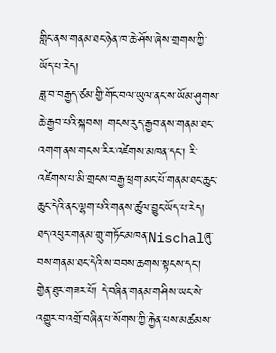གླིང་ནས་གནམ་ཐང་ཉེན་ཁ་ཆེ་ཤོས་ཞེས་གྲགས་ཀྱི་ཡོད་པ་རེད།
ཟླ་བ་བརྒྱད་ཙམ་གྱི་གོང་བལ་ཡུལ་ནང་ས་ཡོམ་ཤུགས་ཆེ་རྒྱབ་པའི་སྐབས། གངས་རུད་རྒྱབ་ནས་གནམ་ཐང་འགག་ནས་གངས་རིར་འཛེགས་མཁན་དང་། རི་འཛེགས་པ་མི་གྲངས་བརྒྱ་ཕྲག་མང་པོ་གནམ་ཐང་ཆུང་ཆུང་དེའི་ནང་ལྷག་པའི་གནས་ཚུལ་བྱུང་ཡོད་པ་རེད།
ཐད་འཕུར་གནམ་གྲུ་གཏོང་མཁན་Nischalཞུ་བས་གནམ་ཐང་དེའི་ས་བབས་ཆགས་སྟངས་དང་། གྱེན་ཐུར་གཟར་པོ། དེ་བཞིན་གནམ་གཤིས་ཡང་སེ་འགྱུར་བ་འགྲོ་བཞིན་པ་སོགས་ཀྱི་རྐྱེན་པས་མཚམས་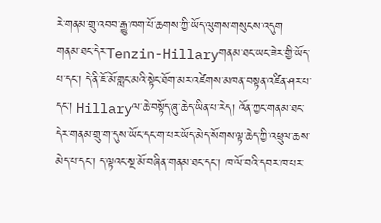རེ་གནམ་གྲུ་འབབ་རྒྱུ་ཁག་པོ་ཆགས་ཀྱི་ཡོད་ལུགས་གསུངས་འདུག
གནམ་ཐང་དེར་Tenzin-Hillaryགནམ་ཐང་ཡང་ཟེར་གྱི་ཡོད་པ་དང་། དེ་ནི་ཇོ་མོ་གླང་མའི་སྟེང་ཐོག་མར་འཛེགས་མཁན་བསྟན་འཛིན་ཤར་པ་དང་། Hillaryལ་ཆེ་བསྟོད་ཞུ་ཆེད་ཡིན་པ་རེད། འོན་ཀྱང་གནམ་ཐང་དེར་གནམ་གྲུ་ག་དུས་ཡོང་དང་ག་པར་ཡོད་མེད་སོགས་ལྟ་ཆེད་ཀྱི་འཕྲུལ་ཆས་མེད་པ་དང་། ད་ལྟའང་སྔ་མོ་བཞིན་གནམ་ཐང་དང་། ཁ་ལོ་བའི་དབར་ཁ་པར་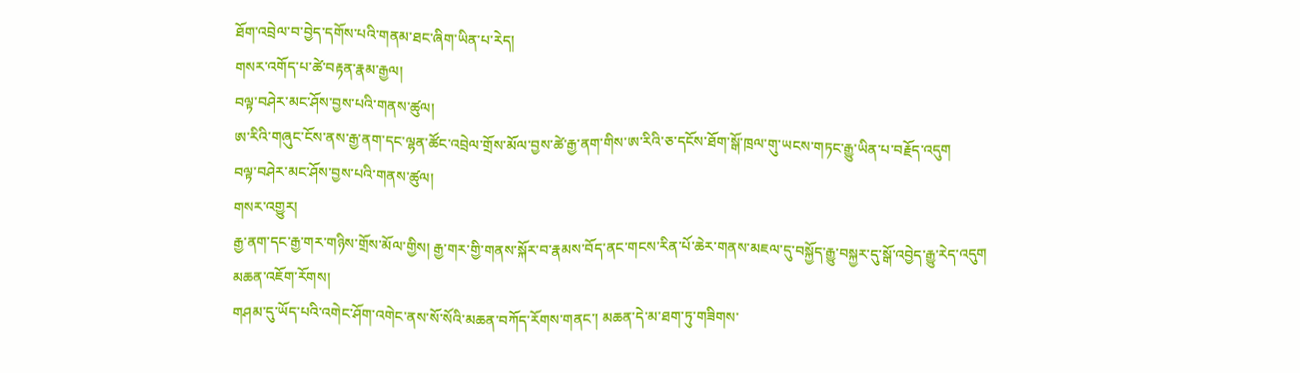ཐོག་འབྲེལ་བ་བྱེད་དགོས་པའི་གནམ་ཐང་ཞིག་ཡིན་པ་རེད།
གསར་འགོད་པ་ཚེ་བརྟན་རྣམ་རྒྱལ།
བལྟ་བཤེར་མང་ཤོས་བྱས་པའི་གནས་ཚུལ།
ཨ་རིའི་གཞུང་ངོས་ནས་རྒྱ་ནག་དང་ལྷན་ཚོང་འབྲེལ་གྲོས་མོལ་བྱས་ཚེ་རྒྱ་ནག་གིས་ཨ་རིའི་ཅ་དངོས་ཐོག་སྒོ་ཁྲལ་གུ་ཡངས་གཏང་རྒྱུ་ཡིན་པ་བརྗོད་འདུག
བལྟ་བཤེར་མང་ཤོས་བྱས་པའི་གནས་ཚུལ།
གསར་འགྱུར།
རྒྱ་ནག་དང་རྒྱ་གར་གཉིས་གྲོས་མོལ་གྱིས། རྒྱ་གར་གྱི་གནས་སྐོར་བ་རྣམས་བོད་ནང་གངས་རིན་པོ་ཆེར་གནས་མཇལ་དུ་བསྐྱོད་རྒྱུ་བསྐྱར་དུ་སྒོ་འབྱེད་རྒྱུ་རེད་འདུག
མཆན་འཇོག་རོགས།
གཤམ་དུ་ཡོད་པའི་འགེང་ཤོག་འགེང་ནས་སོ་སོའི་མཆན་བཀོད་རོགས་གནང་། མཆན་དེ་མ་ཐག་ཏུ་གཟིགས་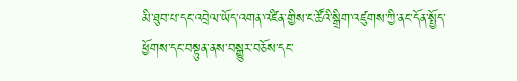མི་ཐུབ་པ་དང་འབྲེལ་ཡོད་འགན་འཛིན་གྱིས་ང་ཚོའི་སྒྲིག་འཛུགས་ཀྱི་ནང་དོན་སྤྱོད་ཕྱོགས་དང་བསྟུན་ནས་བསྒྱུར་བཅོས་དང་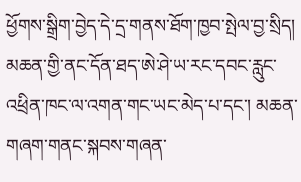ཕྱོགས་སྒྲིག་བྱེད་དེ་དྲ་གནས་ཐོག་ཁྱབ་སྤེལ་བྱ་སྲིད། མཆན་གྱི་ནང་དོན་ཐད་ཨེ་ཤེ་ཡ་རང་དབང་རླུང་འཕྲིན་ཁང་ལ་འགན་གང་ཡང་མེད་པ་དང་། མཆན་གཞག་གནང་སྐབས་གཞན་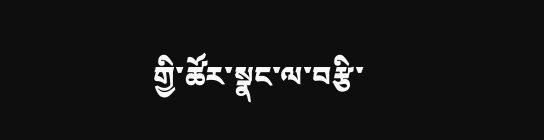གྱི་ཚོར་སྣང་ལ་བརྩི་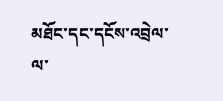མཐོང་དང་དངོས་འབྲེལ་ལ་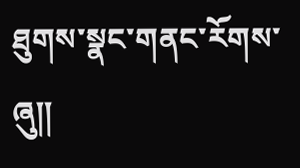ཐུགས་སྣང་གནང་རོགས་ཞུ༎